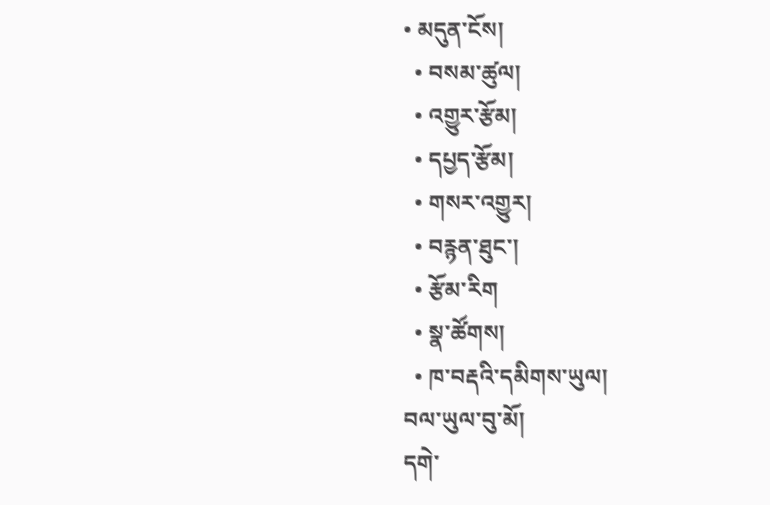• མདུན་ངོས།
  • བསམ་ཚུལ།
  • འགྱུར་རྩོམ།
  • དཔྱད་རྩོམ།
  • གསར་འགྱུར།
  • བརྙན་ཐུང་།
  • རྩོམ་རིག
  • སྣ་ཚོགས།
  • ཁ་བརྡའི་དམིགས་ཡུལ།
བལ་ཡུལ་བུ་མོ།
དགེ་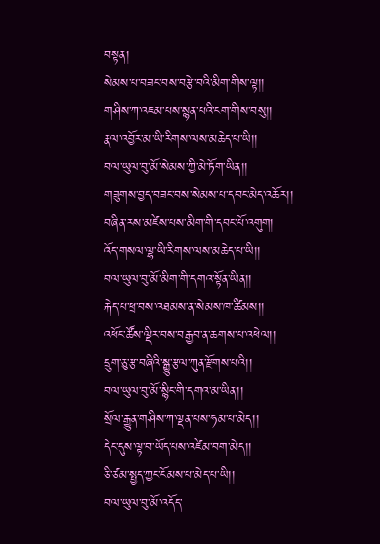བསྟན།
སེམས་པ་བཟང་བས་བརྩེ་བའི་མིག་གིས་ལྟ།།
གཤིས་ཀ་འཇམ་པས་སྙན་པའི་ངག་གིས་བསུ།།
རྣལ་འབྱོར་མ་ཡི་རིགས་ལས་མཆེད་པ་ཡི།།
བལ་ཡུལ་བུ་མོ་སེམས་ཀྱི་མེ་ཏོག་ཡིན།།
གཟུགས་བྱད་བཟང་བས་སེམས་པ་དབང་མེད་འཆོར།།
བཞིན་རས་མཛེས་པས་མིག་གི་དབང་པོ་འགུག།
འོད་གསལ་ལྷ་ཡི་རིགས་ལས་མཆེད་པ་ཡི།།
བལ་ཡུལ་བུ་མོ་མིག་གི་དགའ་སྟོན་ཡིན།།
རྐེད་པ་ཕྲ་བས་འཐམས་ན་སེམས་ཁ་ཚིམས།།
འཕོང་ཚོས་ལྡིར་བས་བརྒྱབ་ན་ཆགས་པ་འཕེལ།།
དྲུག་ཅུ་རྩ་བཞིའི་སྒྱུ་རྩལ་ཀུན་རྫོགས་པའི།།
བལ་ཡུལ་བུ་མོ་སྙིང་གི་དགའ་མ་ཡིན།།
སྲོལ་རྒྱུན་གཤིས་ཀ་ལྡན་པས་ཧམ་པ་མེད།།
དེང་དུས་ལྟ་བ་ཡོད་པས་འཛེམ་བག་མེད།།
ཅི་ཙམ་སྤྱད་ཀྱང་ངོམས་པ་མེད་པ་ཡི།།
བལ་ཡུལ་བུ་མོ་འདོད་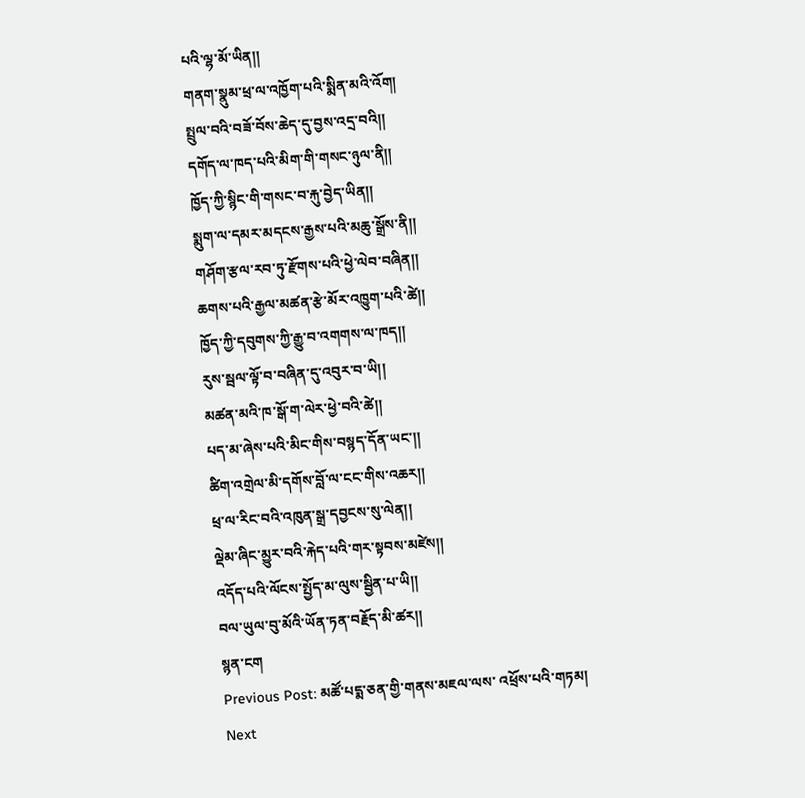པའི་ལྷ་མོ་ཡིན།།
གནག་སྣུམ་ཕྲ་ལ་འཁྱོག་པའི་སྨིན་མའི་འོག།
སྤྲུལ་བའི་བཟོ་བོས་ཆེད་དུ་བྱས་འདྲ་བའི།།
དགོད་ལ་ཁད་པའི་མིག་གི་གསང་ཉུལ་ནི།།
ཁྱོད་ཀྱི་སྙིང་གི་གསང་བ་རྐུ་བྱེད་ཡིན།།
སྨུག་ལ་དམར་མདངས་རྒྱས་པའི་མཆུ་སྒྲོས་ནི།།
གཤོག་རྩལ་རབ་ཏུ་རྫོགས་པའི་ཕྱེ་ལེབ་བཞིན།།
ཆགས་པའི་རྒྱལ་མཚན་རྩེ་མོར་འཁྱུག་པའི་ཚེ།།
ཁྱོད་ཀྱི་དབུགས་ཀྱི་རྒྱུ་བ་འགགས་ལ་ཁད།།
རུས་སྦལ་ལྟོ་བ་བཞིན་དུ་འབུར་བ་ཡི།།
མཚན་མའི་ཁ་སྒོ་ག་ལེར་ཕྱེ་བའི་ཚེ།།
པད་མ་ཞེས་པའི་མིང་གིས་བསྙད་དོན་ཡང་།།
ཚིག་འགྲེལ་མི་དགོས་བློ་ལ་ངང་གིས་འཆར།།
ཕྲ་ལ་རིང་བའི་འཁུན་སྒྲ་དབྱངས་སུ་ལེན།།
ལྡེམ་ཞིང་མྱུར་བའི་རྐེད་པའི་གར་སྟབས་མཛེས།།
འདོད་པའི་ལོངས་སྤྱོད་མ་ལུས་སྦྱིན་པ་ཡི།།
བལ་ཡུལ་བུ་མོའི་ཡོན་ཏན་བརྗོད་མི་ཚར།།
སྙན་ངག
Previous Post: མཚོ་པདྨ་ཅན་གྱི་གནས་མཇལ་ལས་ འཕྲོས་པའི་གཏམ།
Next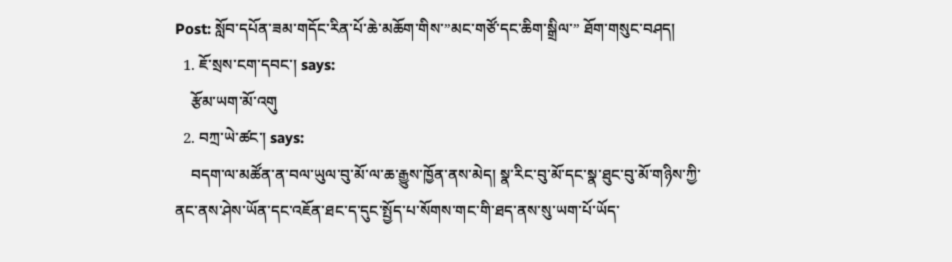Post: སློབ་དཔོན་ཟམ་གདོང་རིན་པོ་ཆེ་མཆོག་གིས་”མང་གཙོ་དང་ཆིག་སྒྲིལ་” ཐོག་གསུང་བཤད།
  1. ཇོ་སྲས་ངག་དབང་། says:
    རྩོམ་ཡག་མོ་འགུ
  2. བཀྲ་ཡེ་ཚང་། says:
    བདག་ལ་མཚོན་ན་བལ་ཡུལ་བུ་མོ་ལ་ཆ་རྒྱུས་ཁྱོན་ནས་མེད། སྣ་རིང་བུ་མོ་དང་སྣ་ཐུང་བུ་མོ་གཉིས་ཀྱི་ནང་ནས་ཤེས་ཡོན་དང་འཇོན་ཐང་ད་དུང་སྤྱོད་པ་སོགས་གང་གི་ཐད་ནས་སུ་ཡག་པོ་ཡོད་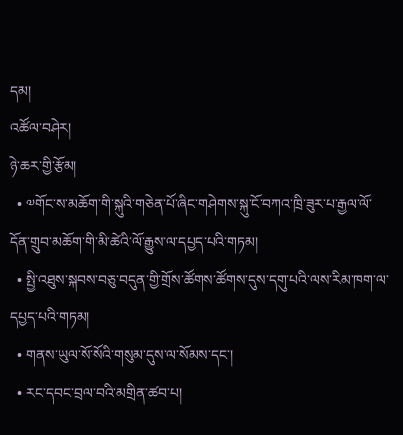དམ།
འཚོལ་བཤེར།
ཉེ་ཆར་གྱི་རྩོམ།
  • ༧གོང་ས་མཆོག་གི་སྐུའི་གཅེན་པོ་ཞིང་གཤེགས་སྐུ་ངོ་བཀའ་ཁྲི་ཟུར་པ་རྒྱལ་ལོ་དོན་གྲུབ་མཆོག་གི་མི་ཚེའི་ལོ་རྒྱུས་ལ་དཔྱད་པའི་གཏམ།
  • སྤྱི་འཐུས་སྐབས་བཅུ་བདུན་གྱི་གྲོས་ཚོགས་ཚོགས་དུས་དགུ་པའི་ལས་རིམ་ཁག་ལ་དཔྱད་པའི་གཏམ།
  • གནས་ཡུལ་སོ་སོའི་གསུམ་དུས་ལ་སོམས་དང་།
  • རང་དབང་བྲལ་བའི་མགྲིན་ཚབ་པ།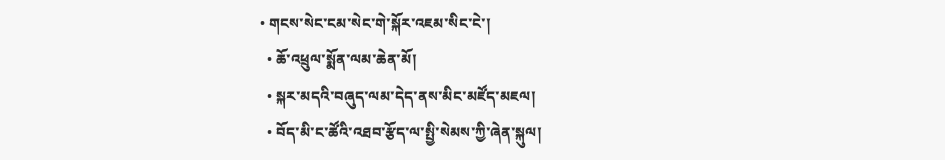• གངས་སེང་ངམ་སེང་གེ་སྐོར་འཇམ་སིང་ངེ་།
  • ཆོ་འཕྲུལ་སྨོན་ལམ་ཆེན་མོ།
  • སྐར་མདའི་བཞུད་ལམ་དེད་ནས་མིང་མཛོད་མཇལ།
  • བོད་མི་ང་ཚོའི་འཐབ་རྩོད་ལ་སྤྱི་སེམས་ཀྱི་ཞེན་སྐུལ།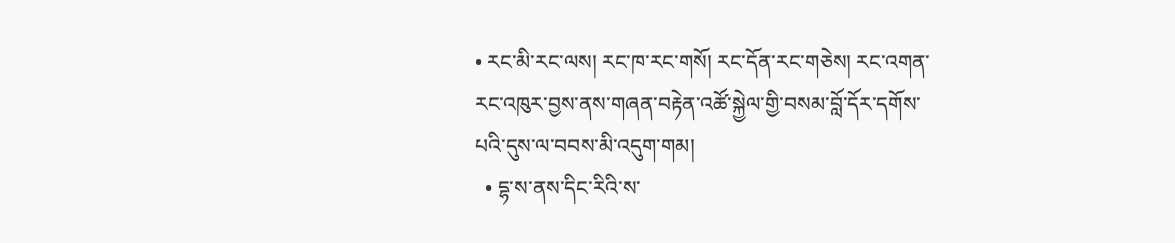• རང་མི་རང་ལས། རང་ཁ་རང་གསོ། རང་དོན་རང་གཅེས། རང་འགན་རང་འཁུར་བྱས་ནས་གཞན་བརྟེན་འཚོ་སྐྱེལ་གྱི་བསམ་བློ་དོར་དགོས་པའི་དུས་ལ་བབས་མི་འདུག་གམ།
  • དྷ་ས་ནས་དིང་རིའི་ས་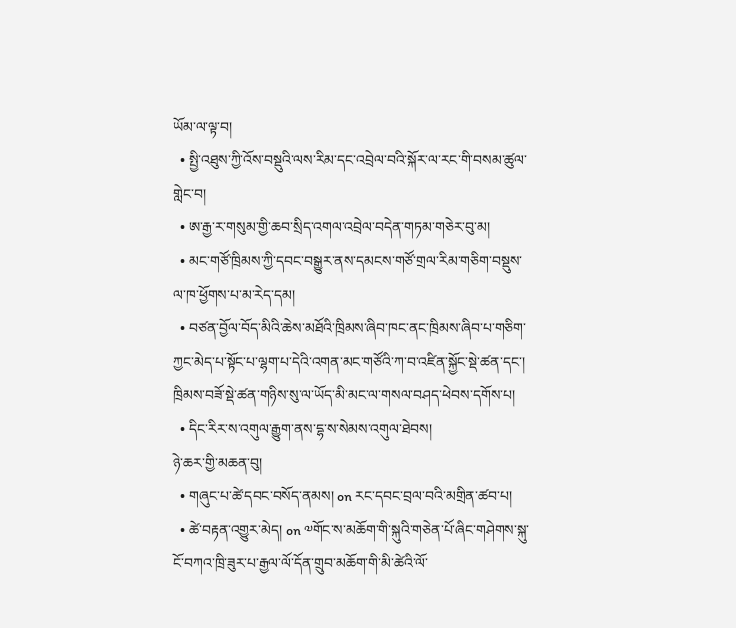ཡོམ་ལ་ལྟ་བ།
  • སྤྱི་འཐུས་ཀྱི་འོས་བསྡུའི་ལས་རིམ་དང་འབྲེལ་བའི་སྐོར་ལ་རང་གི་བསམ་ཚུལ་གླེང་བ།
  • ཨ་རྒྱ་ར་གསུམ་གྱི་ཆབ་སྲིད་འགལ་འབྲེལ་བདེན་གཏམ་གཅེར་བུ་མ།
  • མང་གཙོ་ཁྲིམས་ཀྱི་དབང་བསྒྱུར་ནས་དམངས་གཙོ་གྲལ་རིམ་གཅིག་བསྡུས་ལ་ཁ་ཕྱོགས་པ་མ་རེད་དམ།
  • བཙན་བྱོལ་བོད་མིའི་ཆེས་མཐོའི་ཁྲིམས་ཞིབ་ཁང་ནང་ཁྲིམས་ཞིབ་པ་གཅིག་ཀྱང་མེད་པ་སྟོང་པ་ལྷག་པ་དེའི་འགན་མང་གཙོའི་ཀ་བ་འཛིན་སྐྱོང་སྡེ་ཚན་དང་། ཁྲིམས་བཟོ་སྡེ་ཚན་གཉིས་སུ་ལ་ཡོད་མི་མང་ལ་གསལ་བཤད་ཕེབས་དགོས་པ།
  • དིང་རིར་ས་འགུལ་རྒྱུག་ནས་དྷ་ས་སེམས་འགུལ་ཐེབས།
ཉེ་ཆར་གྱི་མཆན་བུ།
  • གཞུང་པ་ཚེ་དབང་བསོད་ནམས། on རང་དབང་བྲལ་བའི་མགྲིན་ཚབ་པ།
  • ཚེ་བརྟན་འགྱུར་མེད། on ༧གོང་ས་མཆོག་གི་སྐུའི་གཅེན་པོ་ཞིང་གཤེགས་སྐུ་ངོ་བཀའ་ཁྲི་ཟུར་པ་རྒྱལ་ལོ་དོན་གྲུབ་མཆོག་གི་མི་ཚེའི་ལོ་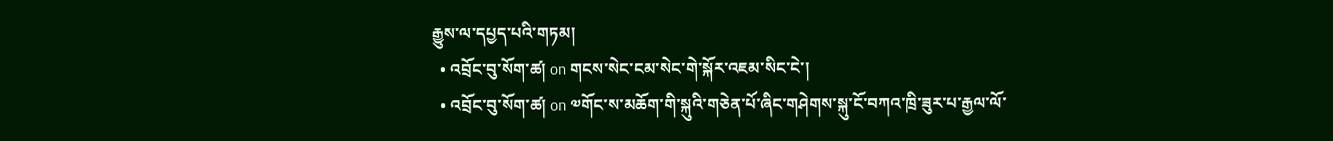རྒྱུས་ལ་དཔྱད་པའི་གཏམ།
  • འབྲོང་བུ་སོག་ཚ། on གངས་སེང་ངམ་སེང་གེ་སྐོར་འཇམ་སིང་ངེ་།
  • འབྲོང་བུ་སོག་ཚ། on ༧གོང་ས་མཆོག་གི་སྐུའི་གཅེན་པོ་ཞིང་གཤེགས་སྐུ་ངོ་བཀའ་ཁྲི་ཟུར་པ་རྒྱལ་ལོ་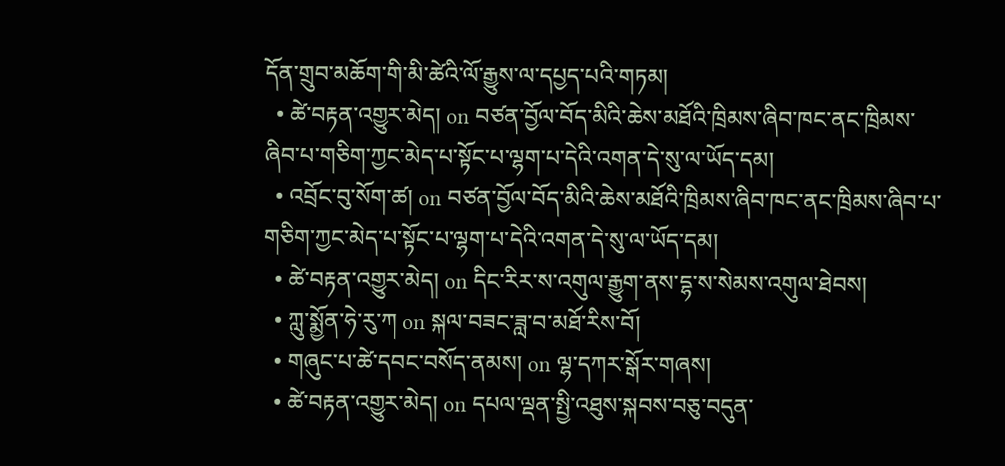དོན་གྲུབ་མཆོག་གི་མི་ཚེའི་ལོ་རྒྱུས་ལ་དཔྱད་པའི་གཏམ།
  • ཚེ་བརྟན་འགྱུར་མེད། on བཙན་བྱོལ་བོད་མིའི་ཆེས་མཐོའི་ཁྲིམས་ཞིབ་ཁང་ནང་ཁྲིམས་ཞིབ་པ་གཅིག་ཀྱང་མེད་པ་སྟོང་པ་ལྷག་པ་དེའི་འགན་དེ་སུ་ལ་ཡོད་དམ།
  • འབྲོང་བུ་སོག་ཚ། on བཙན་བྱོལ་བོད་མིའི་ཆེས་མཐོའི་ཁྲིམས་ཞིབ་ཁང་ནང་ཁྲིམས་ཞིབ་པ་གཅིག་ཀྱང་མེད་པ་སྟོང་པ་ལྷག་པ་དེའི་འགན་དེ་སུ་ལ་ཡོད་དམ།
  • ཚེ་བརྟན་འགྱུར་མེད། on དིང་རིར་ས་འགུལ་རྒྱུག་ནས་དྷ་ས་སེམས་འགུལ་ཐེབས།
  • ཀླུ་སྨྱོན་ཧེ་རུ་ཀ on སྐལ་བཟང་ཟླ་བ་མཐོ་རིས་བོ།
  • གཞུང་པ་ཚེ་དབང་བསོད་ནམས། on ལྷ་དཀར་སྒོར་གཞས།
  • ཚེ་བརྟན་འགྱུར་མེད། on དཔལ་ལྡན་སྤྱི་འཐུས་སྐབས་བཅུ་བདུན་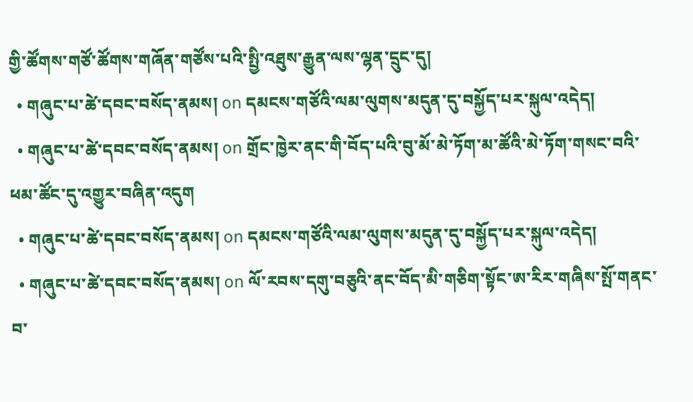གྱི་ཚོགས་གཙོ་ཚོགས་གཞོན་གཙོས་པའི་སྤྱི་འཐུས་རྒྱུན་ལས་ལྷན་དྲུང་དུ།
  • གཞུང་པ་ཚེ་དབང་བསོད་ནམས། on དམངས་གཙོའི་ལམ་ལུགས་མདུན་དུ་བསྐྱོད་པར་སྐུལ་འདེད།
  • གཞུང་པ་ཚེ་དབང་བསོད་ནམས། on གྲོང་ཁྱེར་ནང་གི་བོད་པའི་བུ་མོ་མེ་ཏོག་མ་ཚོའི་མེ་ཏོག་གསང་བའི་ཕམ་ཚོང་དུ་འགྱུར་བཞིན་འདུག
  • གཞུང་པ་ཚེ་དབང་བསོད་ནམས། on དམངས་གཙོའི་ལམ་ལུགས་མདུན་དུ་བསྐྱོད་པར་སྐུལ་འདེད།
  • གཞུང་པ་ཚེ་དབང་བསོད་ནམས། on ལོ་རབས་དགུ་བཅུའི་ནང་བོད་མི་གཅིག་སྟོང་ཨ་རིར་གཞིས་སྤོ་གནང་བ་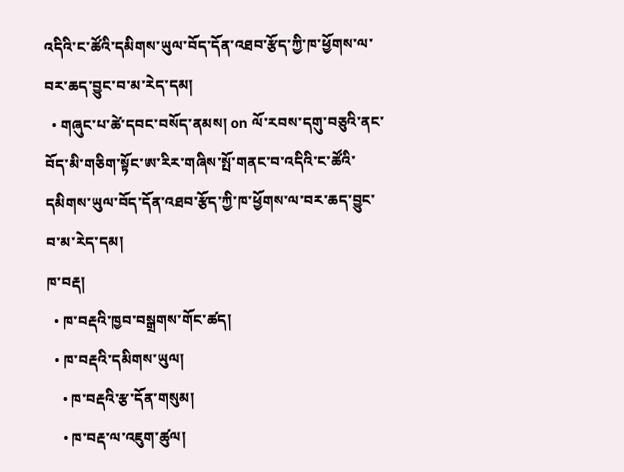འདིའི་ང་ཚོའི་དམིགས་ཡུལ་བོད་དོན་འཐབ་རྩོད་ཀྱི་ཁ་ཕྱོགས་ལ་བར་ཆད་བྱུང་བ་མ་རེད་དམ།
  • གཞུང་པ་ཚེ་དབང་བསོད་ནམས། on ལོ་རབས་དགུ་བཅུའི་ནང་བོད་མི་གཅིག་སྟོང་ཨ་རིར་གཞིས་སྤོ་གནང་བ་འདིའི་ང་ཚོའི་དམིགས་ཡུལ་བོད་དོན་འཐབ་རྩོད་ཀྱི་ཁ་ཕྱོགས་ལ་བར་ཆད་བྱུང་བ་མ་རེད་དམ།
ཁ་བརྡ།
  • ཁ་བརྡའི་ཁྱབ་བསྒྲགས་གོང་ཚད།
  • ཁ་བརྡའི་དམིགས་ཡུལ།
    • ཁ་བརྡའི་རྩ་དོན་གསུམ།
    • ཁ་བརྡ་ལ་འཇུག་ཚུལ།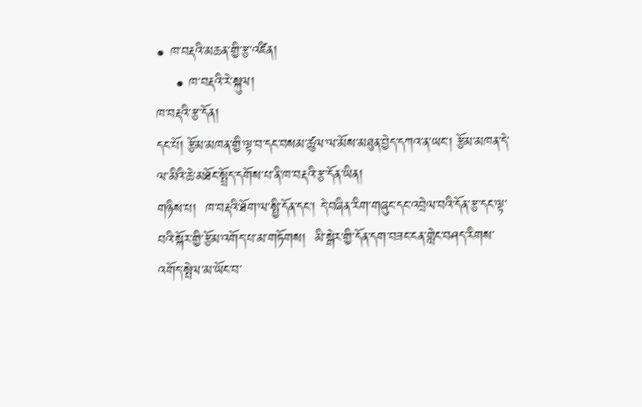• ཁ་བརྡའི་མཆན་གྱི་རྩ་འཛིན།
    • ཁ་བརྡའི་རེ་སྐུལ།
ཁ་བརྡའི་རྩ་དོན།
དང་པོ། རྩོམ་མཁན་གྱི་ལྟ་བ་དང་བསམ་ཚུལ་ལ་མོས་མཐུན་བྱེད་དཀའ་ན་ཡང་། རྩོམ་མཁན་དེ་ལ་མིའི་ཆེ་མཐོང་སྤྲོད་དགོས་པ་ནི་ཁ་བརྡའི་རྩ་དོན་ཡིན།
གཉིས་པ།  ཁ་བརྡའི་ཐོག་ལ་སྤྱི་དོན་དང་། དེ་བཞིན་རིག་གཞུང་དང་འབྲེལ་བའི་དོན་རྩ་དང་ལྟ་བའི་སྐོར་གྱི་རྩོམ་འགོད་པ་མ་གཏོགས།  མི་སྒེར་གྱི་དོན་དག་བཟང་ངན་གླེང་བཤད་རིགས་འགོད་སྤེལ་མ་ཡོང་བ་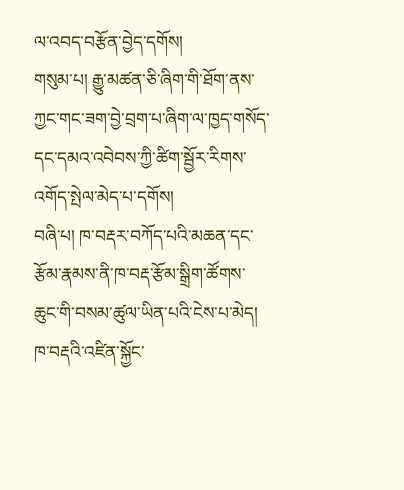ལ་འབད་བརྩོན་བྱེད་དགོས།
གསུམ་པ། རྒྱུ་མཚན་ཅི་ཞིག་གི་ཐོག་ནས་ཀྱང་གང་ཟག་བྱེ་བྲག་པ་ཞིག་ལ་ཁྱད་གསོད་དང་དམའ་འབེབས་ཀྱི་ཚིག་སྦྱོར་རིགས་འགོད་སྤེལ་མེད་པ་དགོས།
བཞི་པ། ཁ་བརྡར་བཀོད་པའི་མཆན་དང་རྩོམ་རྣམས་ནི་ཁ་བརྡ་རྩོམ་སྒྲིག་ཚོགས་ཆུང་གི་བསམ་ཚུལ་ཡིན་པའི་ངེས་པ་མེད།
ཁ་བརྡའི་འཛིན་སྐྱོང་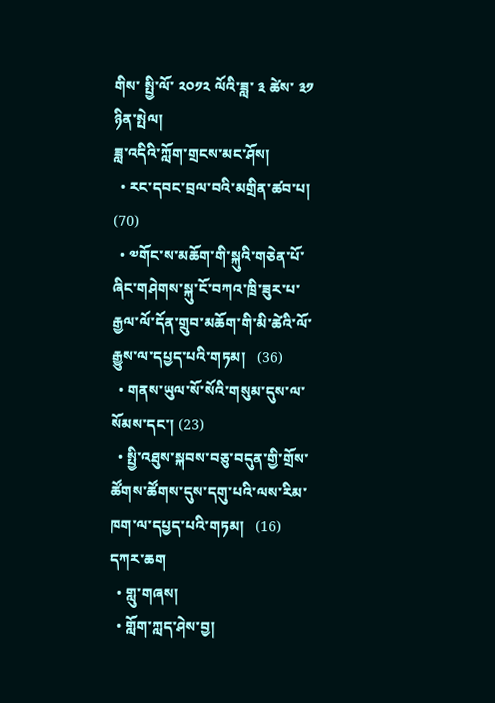གིས་ སྤྱི་ལོ་ ༢༠༡༢ ལོའི་ཟླ་ ༣ ཚེས་ ༣༡ ཉིན་སྤེལ།
ཟླ་འདིའི་ཀློག་གྲངས་མང་ཤོས།
  • རང་དབང་བྲལ་བའི་མགྲིན་ཚབ་པ།  (70)
  • ༧གོང་ས་མཆོག་གི་སྐུའི་གཅེན་པོ་ཞིང་གཤེགས་སྐུ་ངོ་བཀའ་ཁྲི་ཟུར་པ་རྒྱལ་ལོ་དོན་གྲུབ་མཆོག་གི་མི་ཚེའི་ལོ་རྒྱུས་ལ་དཔྱད་པའི་གཏམ།   (36)
  • གནས་ཡུལ་སོ་སོའི་གསུམ་དུས་ལ་སོམས་དང་། (23)
  • སྤྱི་འཐུས་སྐབས་བཅུ་བདུན་གྱི་གྲོས་ཚོགས་ཚོགས་དུས་དགུ་པའི་ལས་རིམ་ཁག་ལ་དཔྱད་པའི་གཏམ།   (16)
དཀར་ཆག
  • གླུ་གཞས།
  • གློག་ཀླད་ཤེས་བྱ།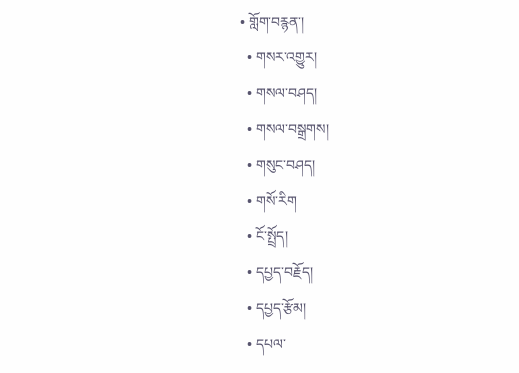• གློག་བརྙན་།
  • གསར་འགྱུར།
  • གསལ་བཤད།
  • གསལ་བསྒྲགས།
  • གསུང་བཤད།
  • གསོ་རིག
  • ངོ་སྤྲོད།
  • དཔྱད་བརྗོད།
  • དཔྱད་རྩོམ།
  • དཔལ་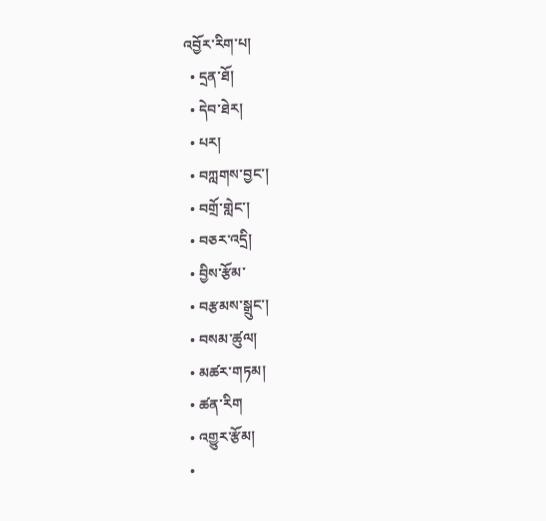འབྱོར་རིག་པ།
  • དྲན་ཐོ།
  • དེབ་ཐེར།
  • པར།
  • བཀླགས་བྱང་།
  • བགྲོ་གླེང་།
  • བཅར་འདྲི།
  • བྱིས་རྩོམ་
  • བརྩམས་སྒྲུང་།
  • བསམ་ཚུལ།
  • མཚར་གཏམ།
  • ཚན་རིག
  • འགྱུར་རྩོམ།
  •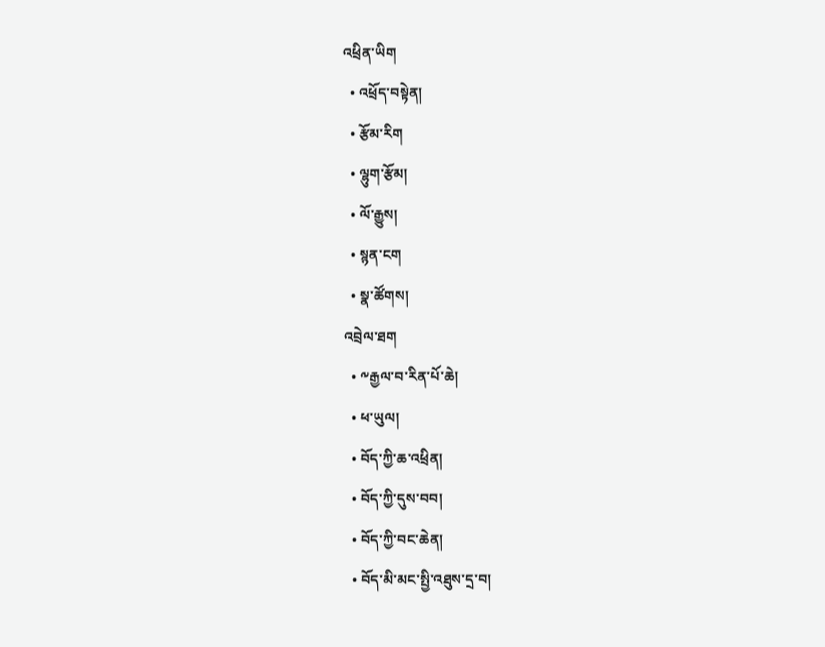འཕྲིན་ཡིག
  • འཕྲོད་བསྟེན།
  • རྩོམ་རིག
  • ལྷུག་རྩོམ།
  • ལོ་རྒྱུས།
  • སྙན་ངག
  • སྣ་ཚོགས།
འབྲེལ་ཐག
  • ༸རྒྱལ་བ་རིན་པོ་ཆེ།
  • ཕ་ཡུལ།
  • བོད་ཀྱི་ཆ་འཕྲིན།
  • བོད་ཀྱི་དུས་བབ།
  • བོད་ཀྱི་བང་ཆེན།
  • བོད་མི་མང་སྤྱི་འཐུས་དྲ་བ།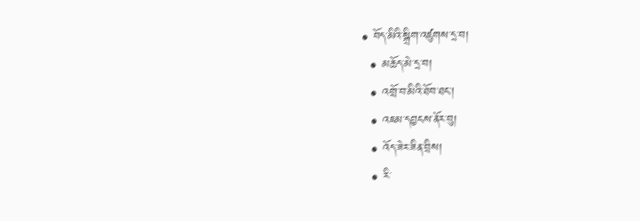• བོད་མིའི་སྒྲིག་འཛུགས་དྲ་བ།
  • མཆོད་མེ་དྲ་བ།
  • འགྲོ་བ་མིའི་ཐོབ་ཐང་།
  • འཇམ་དབྱངས་ནོར་བུ།
  • འོད་ཟེར་ཟིན་བྲིས།
  • རི་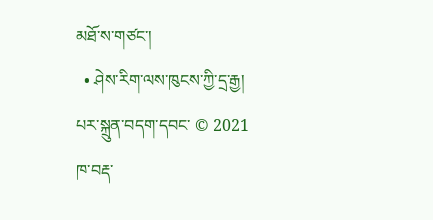མཐོ་ས་གཙང་།
  • ཤེས་རིག་ལས་ཁུངས་ཀྱི་དྲ་རྒྱ།
པར་སྐྲུན་བདག་དབང་ © 2021 ཁ་བརྡ་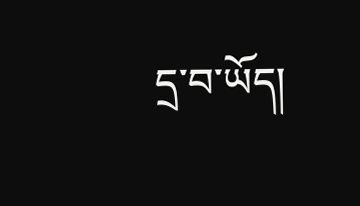དྲ་བ་ཡོད།